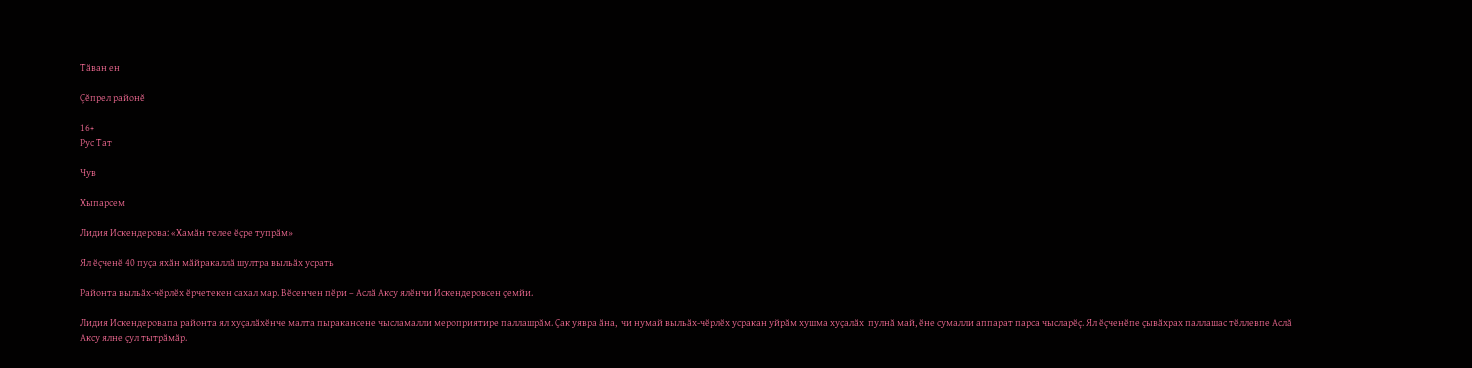Тӑван ен

Çĕпрел районĕ

16+
Рус Тат

Чув

Хыпарсем

Лидия Искендерова: «Хамӑн телее ӗҫре тупрӑм»

Ял ӗçченӗ 40 пуҫа яхӑн мӑйракаллӑ шултра выльӑх усрать

Районта выльӑх-чӗрлӗх ӗрчетекен сахал мар. Вӗсенчен пӗри – Аслӑ Аксу ялӗнчи Искендеровсен ҫемйи.

Лидия Искендеровапа районта ял хуҫалӑхӗнче малта пыракансене чысламалли мероприятире паллашрăм. Ҫак уявра ӑна,  чи нумай выльӑх-чӗрлӗх усракан уйрăм хушма хуҫалӑх  пулнă май, ӗне сумалли аппарат парса чысларӗç. Ял ӗçченӗпе ҫывӑхрах паллашас тӗллевпе Аслă Аксу ялне ҫул тытрӑмӑр.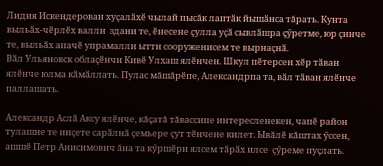Лидия Искендерован хуҫалӑхӗ чылай пысăк лаптӑк йышӑнса тăрать. Кунта выльӑх-чӗрлӗх валли  здани те, ӗнесене ҫулла уҫӑ сывлӑшра çӳретме, юр ҫинче те, выльӑх апачӗ упрамалли ытти сооруженисем те вырнаҫнӑ.
Вӑл Ульяновск облаҫӗнчи Кивӗ Улхаш ялӗнчен. Шкул пӗтерсен хӗр тӑван ялӗнче юлма кӑмӑллать. Пулас мăшăрӗпе, Александрпа та, вӑл тӑван ялӗнче паллашать.

Александр Аслӑ Аксу ялӗнче, кăçатă тăвассипе интересленекен, чапӗ район тулашне те инҫете сарӑлнӑ ҫемьере ҫут тӗнчене килет. Ывăлӗ кăштах ӳссен, ашшӗ Петр Анисимович ăна та кӳршӗри ялсем тӑрӑх илсе  ҫӳреме пуçлать.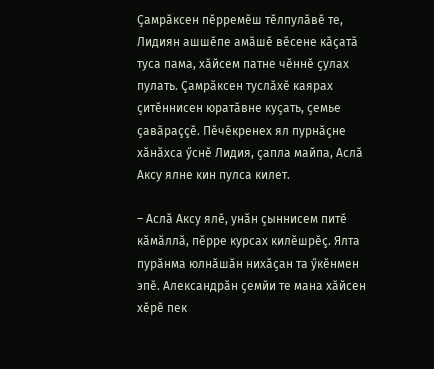Ҫамрӑксен пӗрремӗш тӗлпулӑвӗ те, Лидиян ашшӗпе амӑшӗ вӗсене кӑҫатӑ туса пама, хӑйсем патне чӗннӗ ҫулах пулать. Çамрăксен туслӑхӗ каярах ҫитӗннисен юратӑвне куҫать, ҫемье ҫавӑраççӗ. Пӗчӗкренех ял пурнӑҫне хăнăхса ӳснӗ Лидия, ҫапла майпа, Аслӑ Аксу ялне кин пулса килет.

– Аслă Аксу ялӗ, унăн ҫыннисем питӗ кăмăллă, пӗрре курсах килӗшрӗç. Ялта пурӑнма юлнӑшӑн нихӑҫан та ӳкӗнмен эпӗ. Александрăн ҫемйи те мана хӑйсен хӗрӗ пек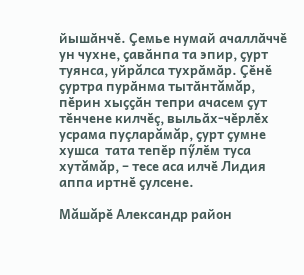йышӑнчӗ. Ҫемье нумай ачаллӑччӗ ун чухне, ҫавӑнпа та эпир, ҫурт туянса, уйрăлса тухрӑмӑр. Ҫӗнӗ ҫуртра пурӑнма тытӑнтăмăр, пӗрин хыҫҫӑн тепри ачасем ҫут тӗнчене килчӗç, выльӑх-чӗрлӗх усрама пуçларăмăр, ҫурт ҫумне хушса  тата тепӗр пӳлӗм туса хутăмăр, – тесе аса илчӗ Лидия аппа иртнӗ ҫулсене.

Мăшăрӗ Александр район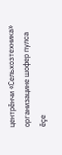центрӗнчи «Сельхозтехника» организацине шофер пулса ӗçе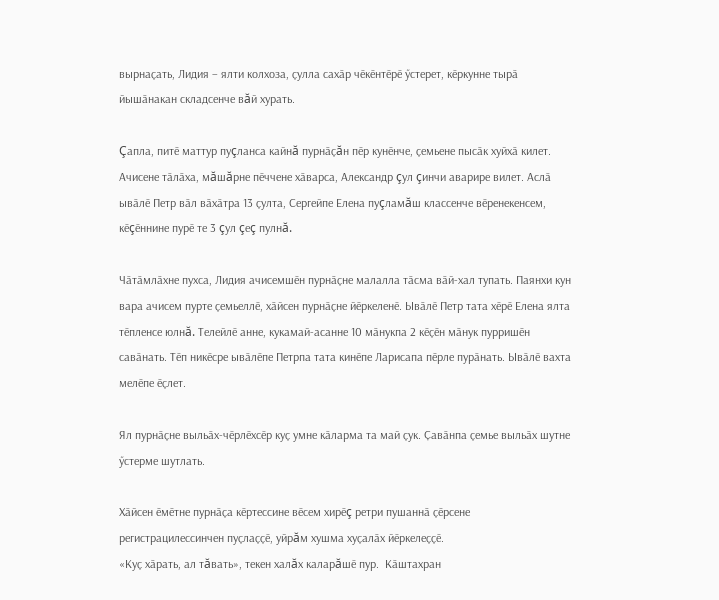вырнаҫать, Лидия – ялти колхоза, ҫулла сахӑр чӗкӗнтӗрӗ ӳстерет, кӗркунне тырӑ йышӑнакан складсенче вăй хурать.

Çапла, питӗ маттур пуçланса кайнă пурнӑҫăн пӗр кунӗнче, ҫемьене пысӑк хуйхӑ килет. Ачисене тӑлӑха, мăшăрне пӗччене хӑварса, Александр çул çинчи аварире вилет. Аслӑ ывӑлӗ Петр вӑл вӑхӑтра 13 ҫулта, Сергейпе Елена пуçламăш классенче вӗренекенсем, кӗçӗннине пурӗ те 3 çул çеç пулнă.

Чӑтӑмлӑхне пухса, Лидия ачисемшӗн пурнӑҫне малалла тӑсма вӑй-хал тупать. Паянхи кун вара ачисем пурте ҫемьеллӗ, хӑйсен пурнӑҫне йӗркеленӗ. Ывӑлӗ Петр тата хӗрӗ Елена ялта тӗпленсе юлнă. Телейлӗ анне, кукамай-асанне 10 мӑнукпа 2 кӗҫӗн мӑнук пурришӗн савӑнать. Тӗп никӗсре ывӑлӗпе Петрпа тата кинӗпе Ларисапа пӗрле пурӑнать. Ывӑлӗ вахта мелӗпе ӗҫлет.

Ял пурнӑҫне выльӑх-чӗрлӗхсӗр куҫ умне кӑларма та май ҫук. Ҫавӑнпа ҫемье выльӑх шутне ӳстерме шутлать.

Хӑйсен ӗмӗтне пурнӑҫа кӗртессине вӗсем хирӗç ретри пушаннӑ ҫӗрсене регистрацилессинчен пуҫлаҫҫӗ, уйрăм хушма хуҫалӑх йӗркелеҫҫӗ.
«Куҫ хӑрать, ал тăвать», текен халăх каларăшӗ пур.  Кӑштахран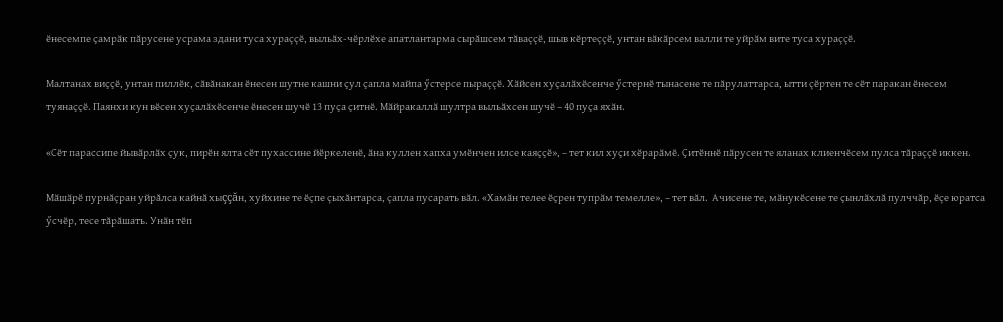ӗнесемпе ҫамрӑк пăрусене усрама здани туса хураççӗ, выльӑх-чӗрлӗхе апатлантарма сырăшсем тăваççӗ, шыв кӗртеççӗ, унтан вӑкӑрсем валли те уйрӑм вите туса хураççӗ.

Малтанах виҫҫӗ, унтан пиллӗк, сăвăнакан ӗнесен шутне кашни ҫул ҫапла майпа ӳстерсе пыраççӗ. Хӑйсен хуҫалӑхӗсенче ӳстернӗ тынасене те пăрулаттарса, ытти çӗртен те сӗт паракан ӗнесем туянаҫҫӗ. Паянхи кун вӗсен хуҫалӑхӗсенче ӗнесен шучӗ 13 пуҫа ҫитнӗ. Мӑйракаллӑ шултра выльӑхсен шучӗ – 40 пуҫа яхӑн.

«Сӗт парассипе йывӑрлӑх ҫук, пирӗн ялта сӗт пухассине йӗркеленӗ, ӑна куллен хапха умӗнчен илсе каяҫҫӗ», – тет кил хуҫи хӗрарӑмӗ. Ҫитӗннӗ пӑрусен те яланах клиенчӗсем пулса тăраççӗ иккен.

Мӑшӑрӗ пурнăçран уйрăлса кайнă хыççăн, хуйхине те ӗҫпе çыхăнтарса, çапла пусарать вӑл. «Хамӑн телее ӗҫрен тупрӑм темелле», – тет вăл.  Ачисене те, мӑнукӗсене те ҫынлӑхлă пулччăр, ӗçе юратса ӳсчӗр, тесе тăрăшать. Унӑн тӗп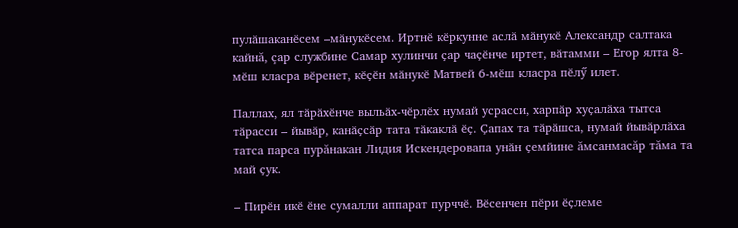пулӑшаканӗсем –мӑнукӗсем. Иртнӗ кӗркунне аслӑ мӑнукӗ Александр салтака кайнă, çар службине Самар хулинчи ҫар чаҫӗнче иртет, вӑтамми – Егор ялта 8-мӗш класра вӗренет, кӗҫӗн мӑнукӗ Матвей 6-мӗш класра пӗлӳ илет.

Паллах, ял тӑрӑхӗнче выльӑх-чӗрлӗх нумай усрасси, харпӑр хуҫалӑха тытса тӑрасси – йывӑр, канӑҫсӑр тата тӑкаклӑ ӗҫ. Ҫапах та тӑрӑшса, нумай йывӑрлӑха татса парса пурăнакан Лидия Искендеровапа унӑн ҫемйине ăмсанмасăр тăма та май ҫук.

– Пирӗн икӗ ӗне сумалли аппарат пурччӗ. Вӗсенчен пӗри ӗҫлеме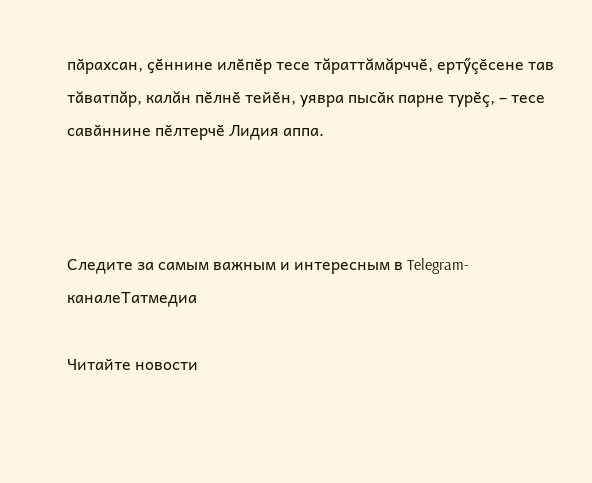пӑрахсан, ҫӗннине илӗпӗр тесе тăраттăмăрччӗ, ертӳçӗсене тав тăватпăр, калăн пӗлнӗ тейӗн, уявра пысӑк парне турӗç, – тесе савӑннине пӗлтерчӗ Лидия аппа.



Следите за самым важным и интересным в Telegram-каналеТатмедиа

Читайте новости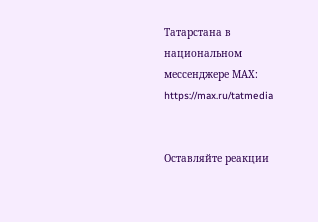Татарстана в национальном мессенджере MАХ: https://max.ru/tatmedia


Оставляйте реакции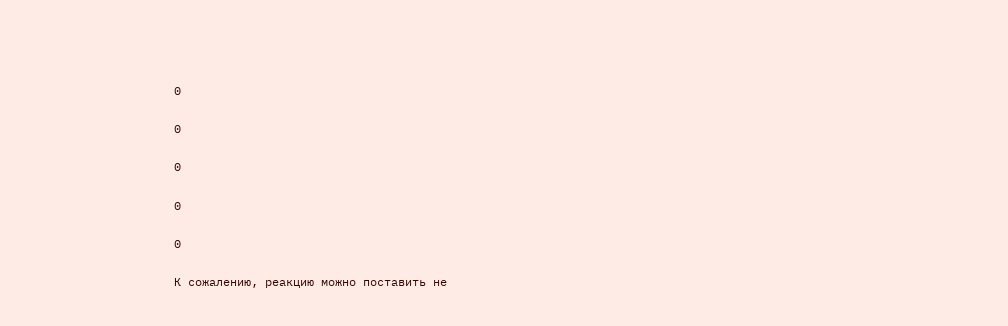0

0

0

0

0

К сожалению, реакцию можно поставить не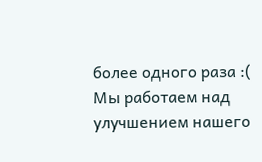более одного раза :(
Мы работаем над улучшением нашего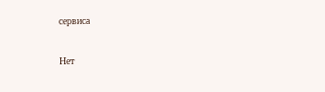сервиса

Нет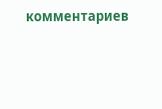комментариев